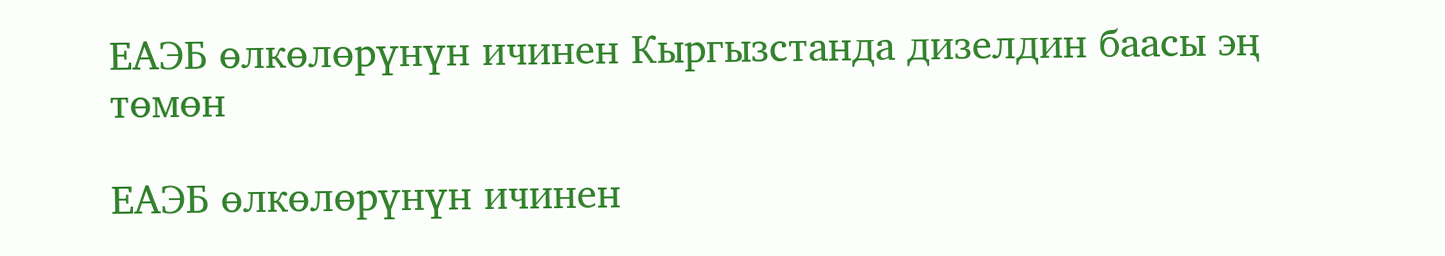ЕАЭБ өлкөлөрүнүн ичинен Кыргызстанда дизелдин баасы эң төмөн

ЕАЭБ өлкөлөрүнүн ичинен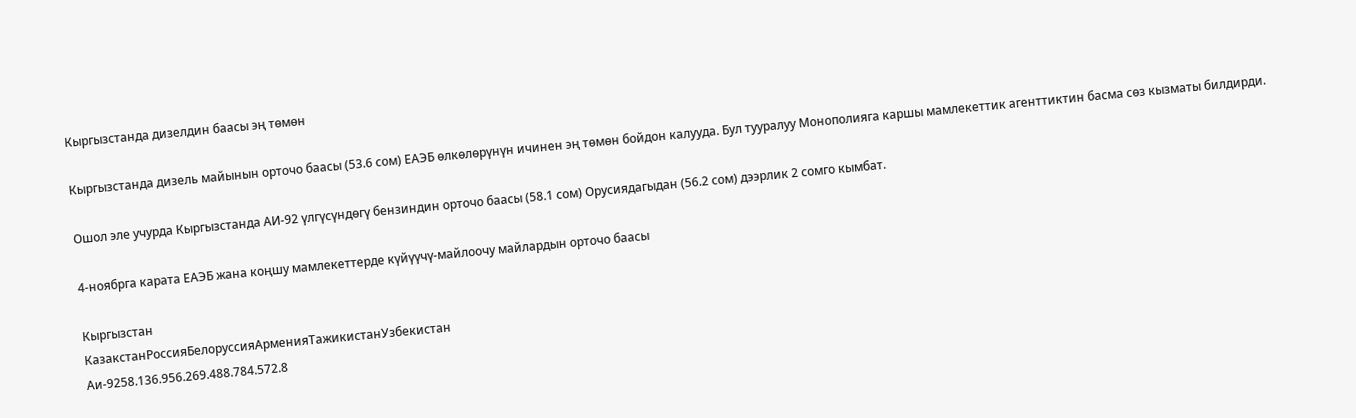Кыргызстанда дизелдин баасы эң төмөн

Кыргызстанда дизель майынын орточо баасы (53.6 сом) ЕАЭБ өлкөлөрүнүн ичинен эң төмөн бойдон калууда. Бул тууралуу Монополияга каршы мамлекеттик агенттиктин басма сөз кызматы билдирди.

Ошол эле учурда Кыргызстанда АИ-92 үлгүсүндөгү бензиндин орточо баасы (58.1 сом) Орусиядагыдан (56.2 сом) дээрлик 2 сомго кымбат.

4-ноябрга карата ЕАЭБ жана коңшу мамлекеттерде күйүүчү-майлоочу майлардын орточо баасы

Кыргызстан
КазакстанРоссияБелоруссияАрменияТажикистанУзбекистан
Аи-9258.136.956.269.488.784.572.8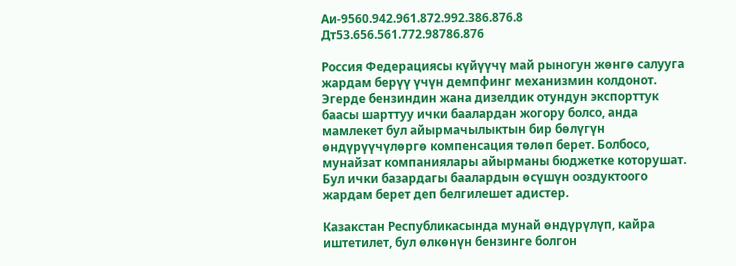Аи-9560.942.961.872.992.386.876.8
Дт53.656.561.772.98786.876

Россия Федерациясы күйүүчү май рыногун жөнгө салууга жардам берүү үчүн демпфинг механизмин колдонот. Эгерде бензиндин жана дизелдик отундун экспорттук баасы шарттуу ички баалардан жогору болсо, анда мамлекет бул айырмачылыктын бир бөлүгүн өндүрүүчүлөргө компенсация төлөп берет. Болбосо, мунайзат компаниялары айырманы бюджетке которушат. Бул ички базардагы баалардын өсүшүн ооздуктоого жардам берет деп белгилешет адистер.

Казакстан Республикасында мунай өндүрүлүп, кайра иштетилет, бул өлкөнүн бензинге болгон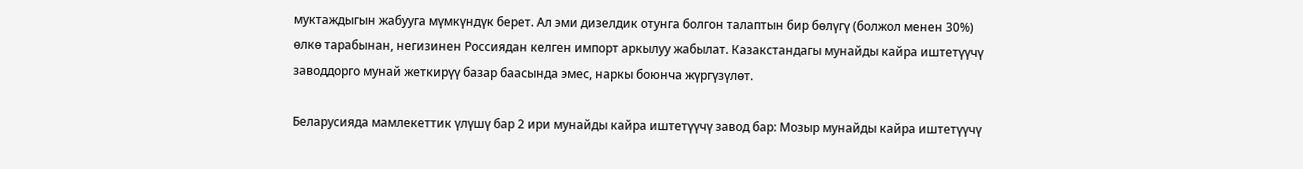муктаждыгын жабууга мүмкүндүк берет. Ал эми дизелдик отунга болгон талаптын бир бөлүгү (болжол менен 30%) өлкө тарабынан, негизинен Россиядан келген импорт аркылуу жабылат. Казакстандагы мунайды кайра иштетүүчү заводдорго мунай жеткирүү базар баасында эмес, наркы боюнча жүргүзүлөт.

Беларусияда мамлекеттик үлүшү бар 2 ири мунайды кайра иштетүүчү завод бар: Мозыр мунайды кайра иштетүүчү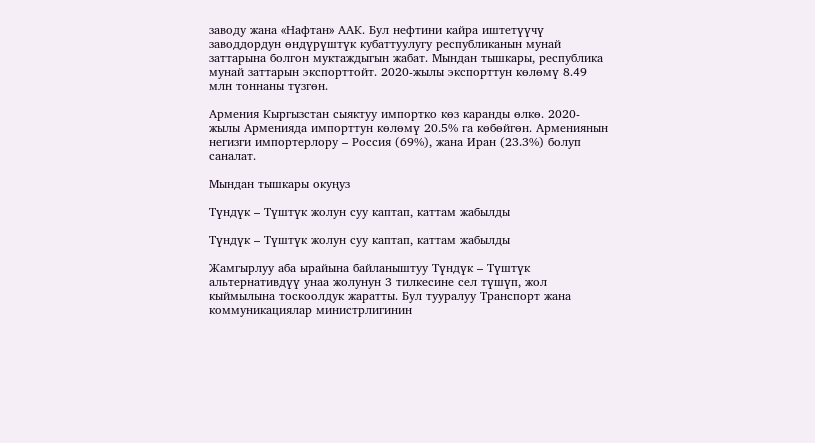заводу жана «Нафтан» ААК. Бул нефтини кайра иштетүүчү заводдордун өндүрүштүк кубаттуулугу республиканын мунай заттарына болгон муктаждыгын жабат. Мындан тышкары, республика мунай заттарын экспорттойт. 2020-жылы экспорттун көлөмү 8.49 млн тоннаны түзгөн.

Армения Кыргызстан сыяктуу импортко көз каранды өлкө. 2020-жылы Арменияда импорттун көлөмү 20.5% га көбөйгөн. Армениянын негизги импортерлору – Россия (69%), жана Иран (23.3%) болуп саналат.

Мындан тышкары окуңуз

Түндүк – Түштүк жолун суу каптап, каттам жабылды

Түндүк – Түштүк жолун суу каптап, каттам жабылды

Жамгырлуу аба ырайына байланыштуу Түндүк – Түштүк альтернативдүү унаа жолунун 3 тилкесине сел түшүп, жол кыймылына тоскоолдук жаратты. Бул тууралуу Транспорт жана коммуникациялар министрлигинин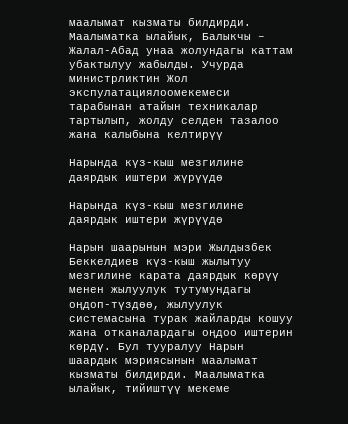маалымат кызматы билдирди. Маалыматка ылайык, Балыкчы – Жалал-Абад унаа жолундагы каттам убактылуу жабылды. Учурда министрликтин Жол экспулатациялоомекемеси тарабынан атайын техникалар тартылып, жолду селден тазалоо жана калыбына келтирүү

Нарында күз-кыш мезгилине даярдык иштери жүрүүдө

Нарында күз-кыш мезгилине даярдык иштери жүрүүдө

Нарын шаарынын мэри Жылдызбек Беккелдиев күз-кыш жылытуу мезгилине карата даярдык көрүү менен жылуулук тутумундагы оңдоп-түздөө, жылуулук системасына турак жайларды кошуу жана отканалардагы оңдоо иштерин көрдү. Бул тууралуу Нарын шаардык мэриясынын маалымат кызматы билдирди. Маалыматка ылайык, тийиштүү мекеме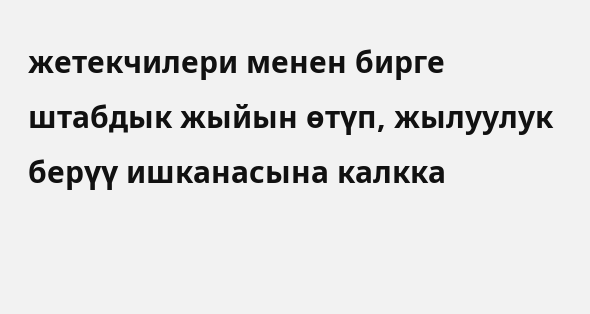жетекчилери менен бирге штабдык жыйын өтүп, жылуулук берүү ишканасына калкка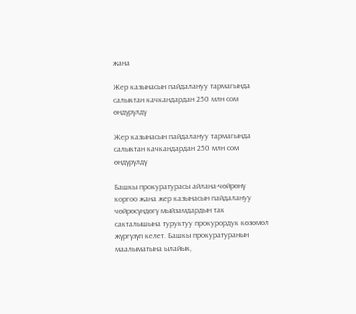жана

Жер казынасын пайдалануу тармагында салыктан качкандардан 250 млн сом өндүрүлдү

Жер казынасын пайдалануу тармагында салыктан качкандардан 250 млн сом өндүрүлдү

Башкы прокуратурасы айлана-чөйрөнү коргоо жана жер казынасын пайдалануу чөйрөсүндөгү мыйзамдардын так сакталышына туруктуу прокурордук көзөмөл жүргүзүп келет. Башкы прокуратуранын маалыматына ылайык,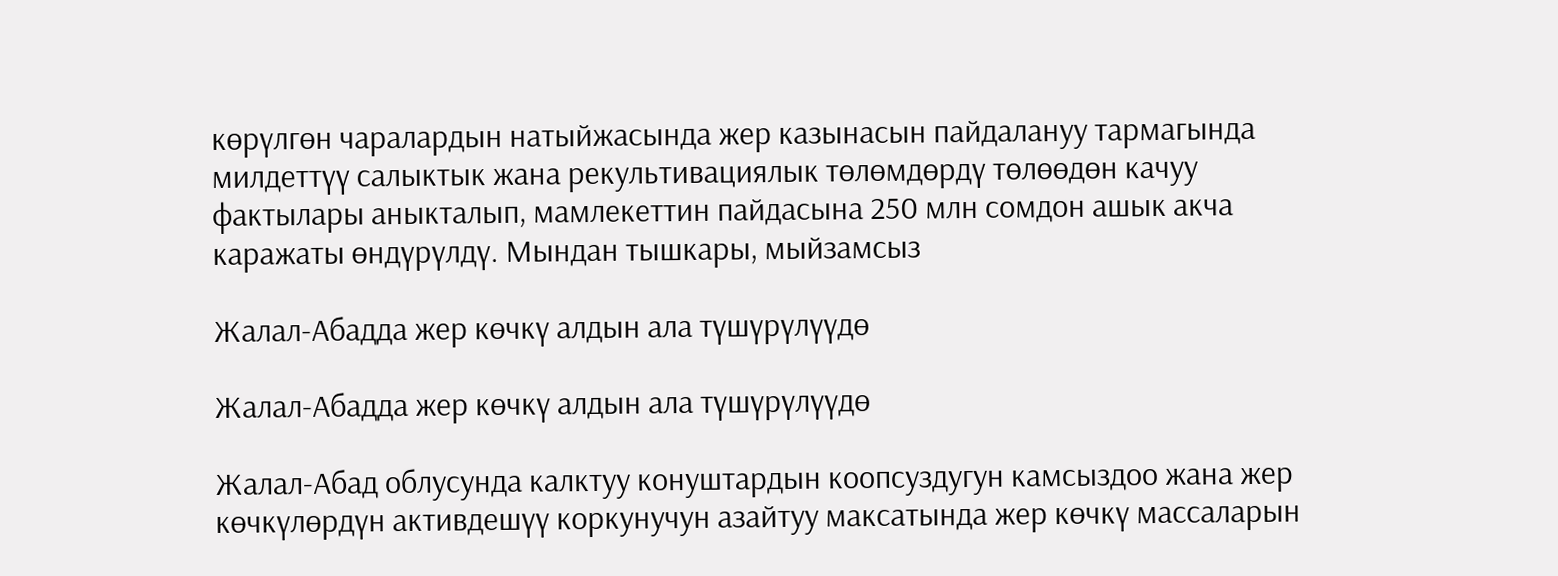көрүлгөн чаралардын натыйжасында жер казынасын пайдалануу тармагында милдеттүү салыктык жана рекультивациялык төлөмдөрдү төлөөдөн качуу фактылары аныкталып, мамлекеттин пайдасына 250 млн сомдон ашык акча каражаты өндүрүлдү. Мындан тышкары, мыйзамсыз

Жалал-Абадда жер көчкү алдын ала түшүрүлүүдө

Жалал-Абадда жер көчкү алдын ала түшүрүлүүдө

Жалал-Абад облусунда калктуу конуштардын коопсуздугун камсыздоо жана жер көчкүлөрдүн активдешүү коркунучун азайтуу максатында жер көчкү массаларын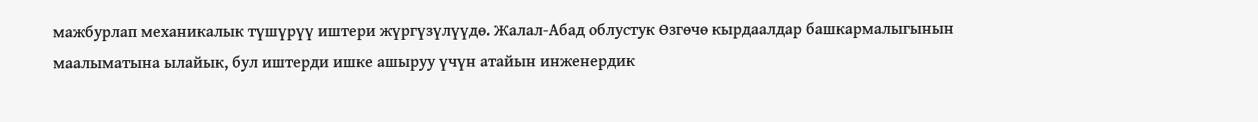мажбурлап механикалык түшүрүү иштери жүргүзүлүүдө. Жалал-Абад облустук Өзгөчө кырдаалдар башкармалыгынын маалыматына ылайык, бул иштерди ишке ашыруу үчүн атайын инженердик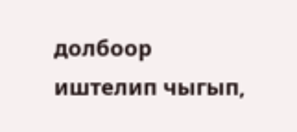долбоор иштелип чыгып,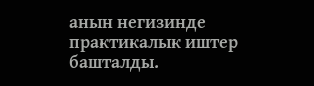анын негизинде практикалык иштер башталды.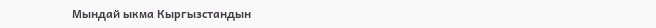Мындай ыкма Кыргызстандын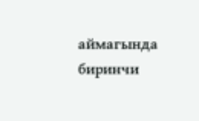аймагында биринчи